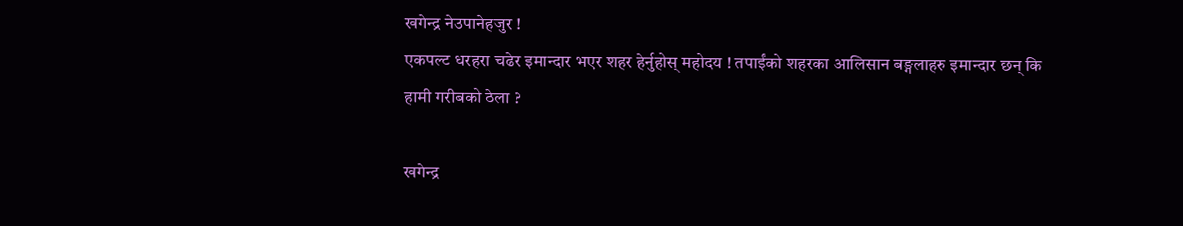खगेन्द्र नेउपानेहजुर !
एकपल्ट धरहरा चढेर इमान्दार भएर शहर हेर्नुहोस् महोदय ! तपाईंको शहरका आलिसान बङ्गलाहरु इमान्दार छन् कि हामी गरीबको ठेला ?

खगेन्द्र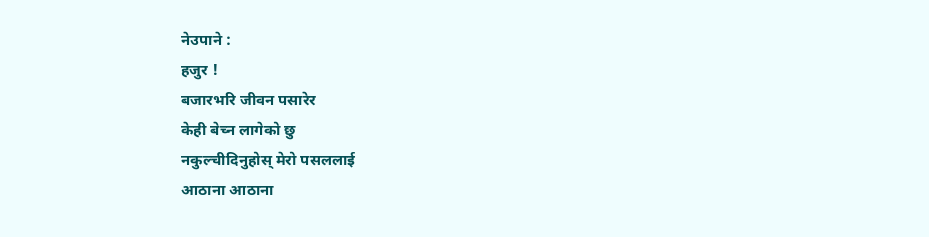नेउपाने :
हजुर !
बजारभरि जीवन पसारेर
केही बेच्न लागेको छु
नकुल्चीदिनुहोस् मेरो पसललाई
आठाना आठाना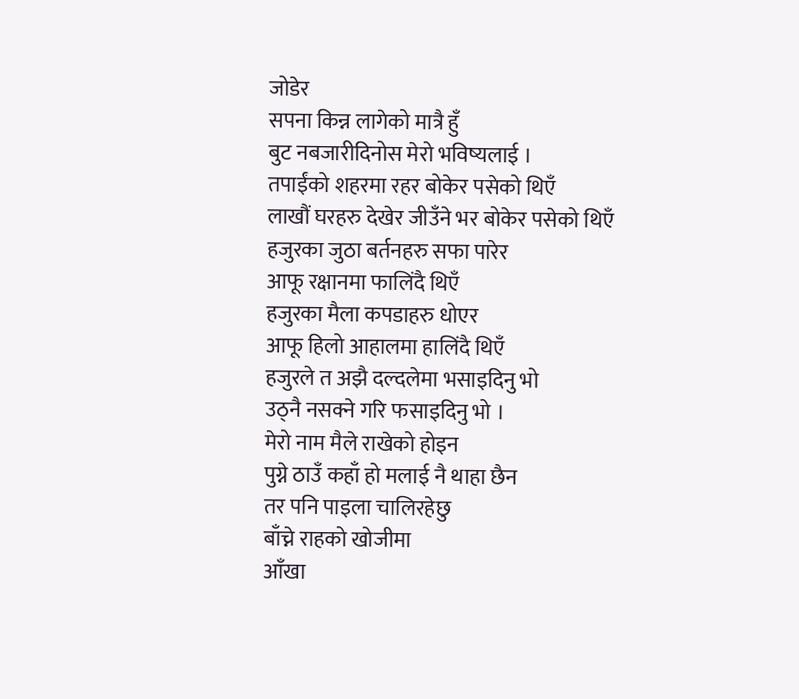जोडेर
सपना किन्न लागेको मात्रै हुँ
बुट नबजारीदिनोस मेरो भविष्यलाई ।
तपाईंको शहरमा रहर बोकेर पसेको थिएँ
लाखौं घरहरु देखेर जीउँने भर बोकेर पसेको थिएँ
हजुरका जुठा बर्तनहरु सफा पारेर
आफू रक्षानमा फालिंदै थिएँ
हजुरका मैला कपडाहरु धोएर
आफू हिलो आहालमा हालिंदै थिएँ
हजुरले त अझै दल्दलेमा भसाइदिनु भो
उठ्नै नसक्ने गरि फसाइदिनु भो ।
मेरो नाम मैले राखेको होइन
पुग्ने ठाउँ कहाँ हो मलाई नै थाहा छैन
तर पनि पाइला चालिरहेछु
बाँच्ने राहको खोजीमा
आँखा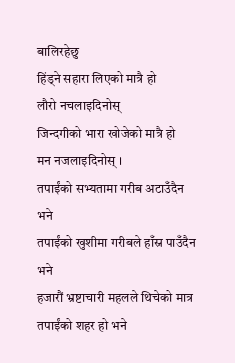बालिरहेछु
हिंड्ने सहारा लिएको मात्रै हो
लौरो नचलाइदिनोस्
जिन्दगीको भारा खोजेको मात्रै हो
मन नजलाइदिनोस् ।
तपाईंको सभ्यतामा गरीब अटाउँदैन भने
तपाईंको खुशीमा गरीबले हाँस्न पाउँदैन भने
हजारौं भ्रष्टाचारी महलले थिचेको मात्र
तपाईंको शहर हो भने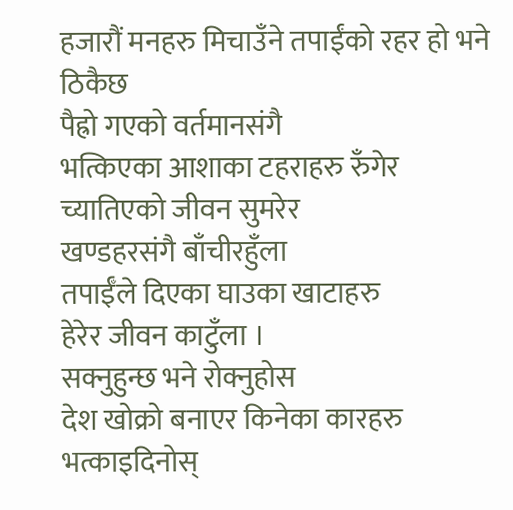हजारौं मनहरु मिचाउँने तपाईंको रहर हो भने
ठिकैछ
पैह्रो गएको वर्तमानसंगै
भत्किएका आशाका टहराहरु रुँगेर
च्यातिएको जीवन सुमरेर
खण्डहरसंगै बाँचीरहुँला
तपाईँले दिएका घाउका खाटाहरु
हेरेर जीवन काटुँला ।
सक्नुहुन्छ भने रोक्नुहोस
देश खोक्रो बनाएर किनेका कारहरु
भत्काइदिनोस्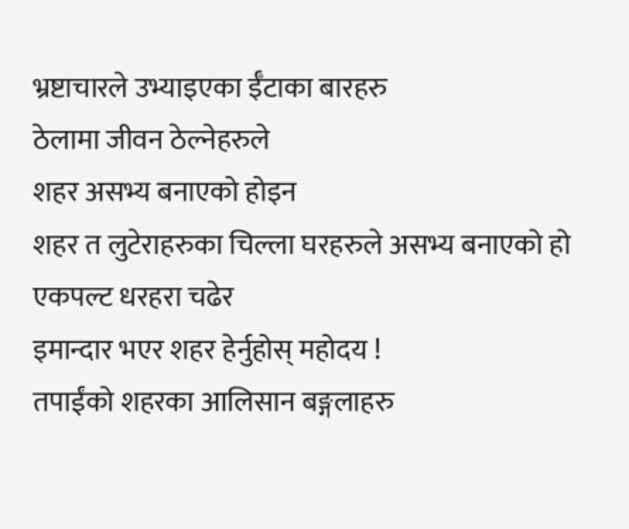भ्रष्टाचारले उभ्याइएका ईँटाका बारहरु
ठेलामा जीवन ठेल्नेहरुले
शहर असभ्य बनाएको होइन
शहर त लुटेराहरुका चिल्ला घरहरुले असभ्य बनाएको हो
एकपल्ट धरहरा चढेर
इमान्दार भएर शहर हेर्नुहोस् महोदय !
तपाईंको शहरका आलिसान बङ्गलाहरु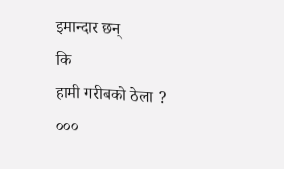इमान्दार छन्
कि
हामी गरीबको ठेला ?
०००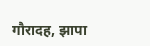गौरादह, झापा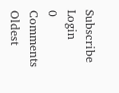Subscribe
Login
0 Comments
Oldest